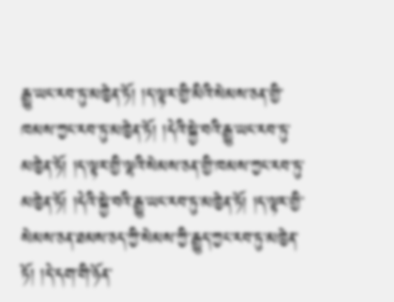རྒྱུ་ཡང་རབ་ཏུ་མཁྱེན་ཏོ། །ད་ལྟར་གྱི་མིའི་སེམས་ཅན་གྱི་ཁམས་ཀྱང་རབ་ཏུ་མཁྱེན་ཏོ། །དེའི་སྐྱེ་བའི་རྒྱུ་ཡང་རབ་ཏུ་མཁྱེན་ཏོ། །ད་ལྟར་གྱི་ལྷའི་སེམས་ཅན་གྱི་ཁམས་ཀྱང་རབ་ཏུ་མཁྱེན་ཏོ། །དེའི་སྐྱེ་བའི་རྒྱུ་ཡང་རབ་ཏུ་མཁྱེན་ཏོ། །ད་ལྟར་གྱི་སེམས་ཅན་ཐམས་ཅད་ཀྱི་སེམས་ཀྱི་རྒྱུད་ཀྱང་རབ་ཏུ་མཁྱེན་ཏོ། །དེ་དག་གི་ཉོན་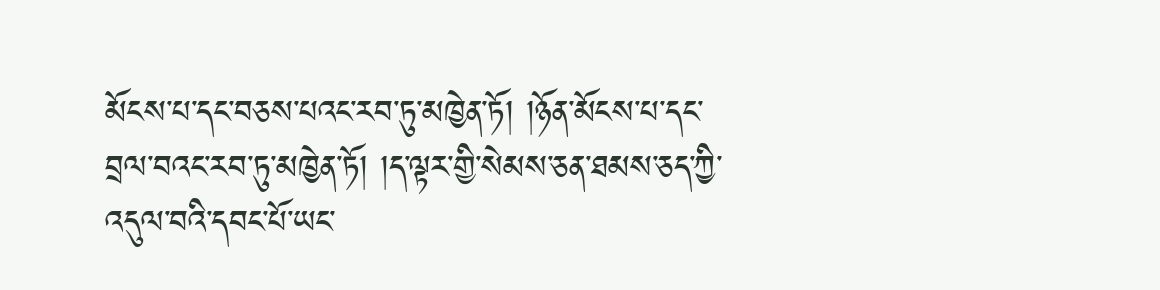མོངས་པ་དང་བཅས་པའང་རབ་ཏུ་མཁྱེན་ཏོ། །ཉོན་མོངས་པ་དང་བྲལ་བའང་རབ་ཏུ་མཁྱེན་ཏོ། །ད་ལྟར་གྱི་སེམས་ཅན་ཐམས་ཅད་ཀྱི་འདུལ་བའི་དབང་པོ་ཡང་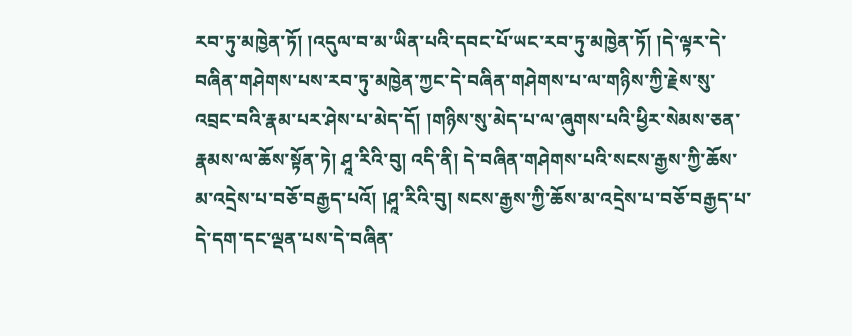རབ་ཏུ་མཁྱེན་ཏོ། །འདུལ་བ་མ་ཡིན་པའི་དབང་པོ་ཡང་རབ་ཏུ་མཁྱེན་ཏོ། །དེ་ལྟར་དེ་བཞིན་གཤེགས་པས་རབ་ཏུ་མཁྱེན་ཀྱང་དེ་བཞིན་གཤེགས་པ་ལ་གཉིས་ཀྱི་རྗེས་སུ་འབྲང་བའི་རྣམ་པར་ཤེས་པ་མེད་དོ། །གཉིས་སུ་མེད་པ་ལ་ཞུགས་པའི་ཕྱིར་སེམས་ཅན་རྣམས་ལ་ཆོས་སྟོན་ཏེ། ཤཱ་རིའི་བུ། འདི་ནི། དེ་བཞིན་གཤེགས་པའི་སངས་རྒྱས་ཀྱི་ཆོས་མ་འདྲེས་པ་བཅོ་བརྒྱད་པའོ། །ཤཱ་རིའི་བུ། སངས་རྒྱས་ཀྱི་ཆོས་མ་འདྲེས་པ་བཅོ་བརྒྱད་པ་དེ་དག་དང་ལྡན་པས་དེ་བཞིན་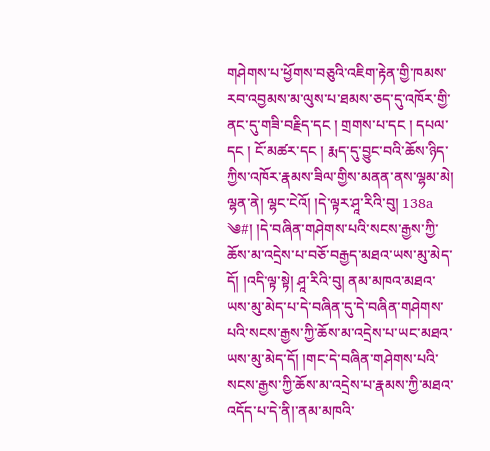གཤེགས་པ་ཕྱོགས་བཅུའི་འཇིག་རྟེན་གྱི་ཁམས་རབ་འབྱམས་མ་ལུས་པ་ཐམས་ཅད་དུ་འཁོར་གྱི་ནང་དུ་གཟི་བརྗིད་དང ། གྲགས་པ་དང ། དཔལ་དང ། ངོ་མཚར་དང ། རྨད་དུ་བྱུང་བའི་ཆོས་ཉིད་ཀྱིས་འཁོར་རྣམས་ཟིལ་གྱིས་མནན་ནས་ལྷམ་མེ། ལྷན་ནེ། ལྷང་ངེའོ། །དེ་ལྟར་ཤཱ་རིའི་བུ། 138a ༄#། །དེ་བཞིན་གཤེགས་པའི་སངས་རྒྱས་ཀྱི་ཆོས་མ་འདྲེས་པ་བཅོ་བརྒྱད་མཐའ་ཡས་མུ་མེད་དོ། །འདི་ལྟ་སྟེ། ཤཱ་རིའི་བུ། ནམ་མཁའ་མཐའ་ཡས་མུ་མེད་པ་དེ་བཞིན་དུ་དེ་བཞིན་གཤེགས་པའི་སངས་རྒྱས་ཀྱི་ཆོས་མ་འདྲེས་པ་ཡང་མཐའ་ཡས་མུ་མེད་དོ། །གང་དེ་བཞིན་གཤེགས་པའི་སངས་རྒྱས་ཀྱི་ཆོས་མ་འདྲེས་པ་རྣམས་ཀྱི་མཐའ་འདོད་པ་དེ་ནི།་ནམ་མཁའི་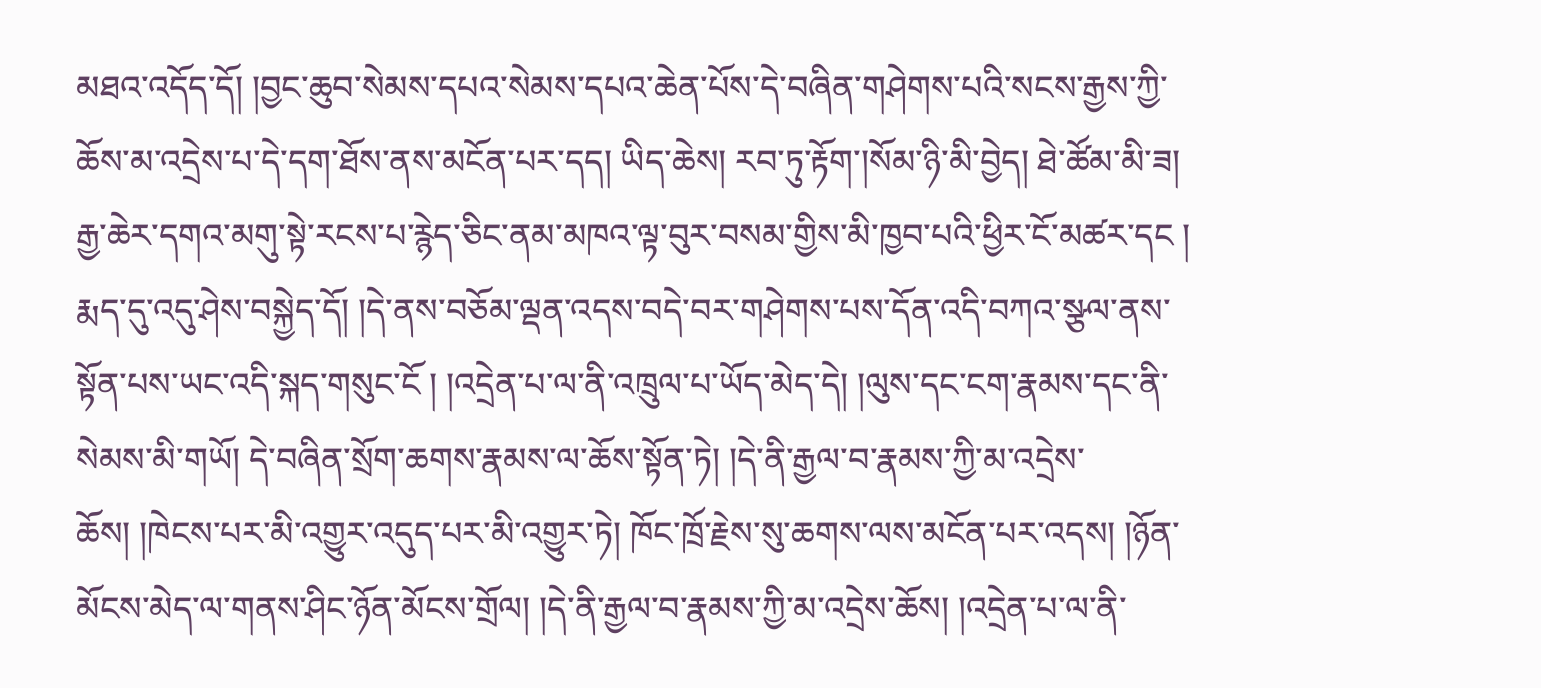མཐའ་འདོད་དོ། །བྱང་ཆུབ་སེམས་དཔའ་སེམས་དཔའ་ཆེན་པོས་དེ་བཞིན་གཤེགས་པའི་སངས་རྒྱས་ཀྱི་ཆོས་མ་འདྲེས་པ་དེ་དག་ཐོས་ནས་མངོན་པར་དད། ཡིད་ཆེས། རབ་ཏུ་རྟོག་།སོམ་ཉི་མི་བྱེད། ཐེ་ཚོམ་མི་ཟ། རྒྱ་ཆེར་དགའ་མགུ་སྟེ་རངས་པ་རྙེད་ཅིང་ནམ་མཁའ་ལྟ་བུར་བསམ་གྱིས་མི་ཁྱབ་པའི་ཕྱིར་ངོ་མཚར་དང ། རྨད་དུ་འདུ་ཤེས་བསྐྱེད་དོ། །དེ་ནས་བཅོམ་ལྡན་འདས་བདེ་བར་གཤེགས་པས་དོན་འདི་བཀའ་སྩལ་ནས་སྟོན་པས་ཡང་འདི་སྐད་གསུང་ངོ ། །འདྲེན་པ་ལ་ནི་འཁྲུལ་པ་ཡོད་མེད་དེ། །ལུས་དང་ངག་རྣམས་དང་ནི་སེམས་མི་གཡོ། དེ་བཞིན་སྲོག་ཆགས་རྣམས་ལ་ཆོས་སྟོན་ཏེ། །དེ་ནི་རྒྱལ་བ་རྣམས་ཀྱི་མ་འདྲེས་ཆོས། །ཁེངས་པར་མི་འགྱུར་འདུད་པར་མི་འགྱུར་ཏེ། ཁོང་ཁྲོ་རྗེས་སུ་ཆགས་ལས་མངོན་པར་འདས། །ཉོན་མོངས་མེད་ལ་གནས་ཤིང་ཉོན་མོངས་གྲོལ། །དེ་ནི་རྒྱལ་བ་རྣམས་ཀྱི་མ་འདྲེས་ཆོས། །འདྲེན་པ་ལ་ནི་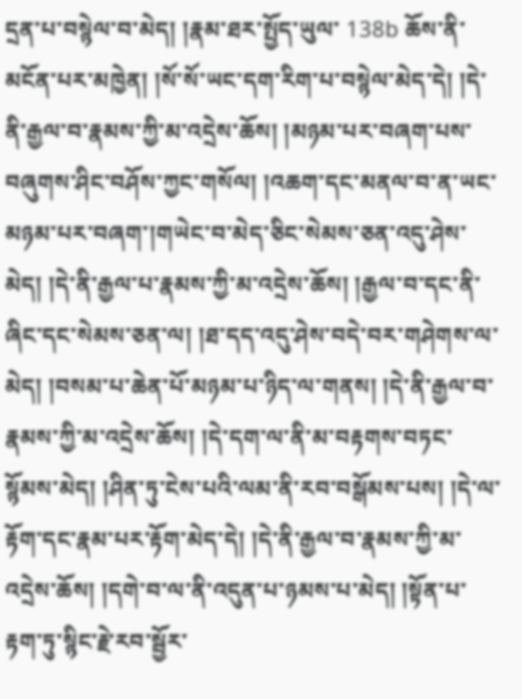དྲན་པ་བསྙེལ་བ་མེད། །རྣམ་ཐར་སྤྱོད་ཡུལ་ 138b ཆོས་ནི་མངོན་པར་མཁྱེན། །སོ་སོ་ཡང་དག་རིག་པ་བསྙེལ་མེད་དེ། །དེ་ནི་རྒྱལ་བ་རྣམས་ཀྱི་མ་འདྲེས་ཆོས། །མཉམ་པར་བཞག་པས་བཞུགས་ཤིང་བཤོས་ཀྱང་གསོལ། །འཆག་དང་མནལ་བ་ན་ཡང་མཉམ་པར་བཞག་།གཡེང་བ་མེད་ཅིང་སེམས་ཅན་འདུ་ཤེས་མེད། །དེ་ནི་རྒྱལ་པ་རྣམས་ཀྱི་མ་འདྲེས་ཆོས། །རྒྱལ་བ་དང་ནི་ཞིང་དང་སེམས་ཅན་ལ། །ཐ་དད་འདུ་ཤེས་བདེ་བར་གཤེགས་ལ་མེད། །བསམ་པ་ཆེན་པོ་མཉམ་པ་ཉིད་ལ་གནས། །དེ་ནི་རྒྱལ་བ་རྣམས་ཀྱི་མ་འདྲེས་ཆོས། །དེ་དག་ལ་ནི་མ་བརྟགས་བཏང་སྙོམས་མེད། །ཤིན་ཏུ་ངེས་པའི་ལམ་ནི་རབ་བསྒོམས་པས། །དེ་ལ་རྟོག་དང་རྣམ་པར་རྟོག་མེད་དེ། །དེ་ནི་རྒྱལ་བ་རྣམས་ཀྱི་མ་འདྲེས་ཆོས། །དགེ་བ་ལ་ནི་འདུན་པ་ཉམས་པ་མེད། །སྟོན་པ་རྟག་ཏུ་སྙིང་རྗེ་རབ་སྦྱོར་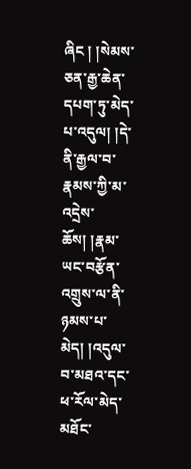ཞིང ། །སེམས་ཅན་རྒྱ་ཆེན་དཔག་ཏུ་མེད་པ་འདུལ། །དེ་ནི་རྒྱལ་བ་རྣམས་ཀྱི་མ་འདྲེས་ཆོས། །རྣམ་ཡང་བརྩོན་འགྲུས་ལ་ནི་ཉམས་པ་མེད། །འདུལ་བ་མཐའ་དང་ཕ་རོལ་མེད་མཐོང་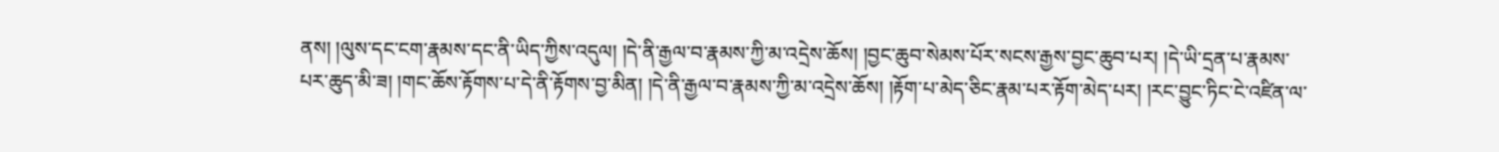ནས། །ལུས་དང་ངག་རྣམས་དང་ནི་ཡིད་ཀྱིས་འདུལ། །དེ་ནི་རྒྱལ་བ་རྣམས་ཀྱི་མ་འདྲེས་ཆོས། །བྱང་ཆུབ་སེམས་པོར་སངས་རྒྱས་བྱང་ཆུབ་པར། །དེ་ཡི་དྲན་པ་རྣམས་པར་ཆུད་མི་ཟ། །གང་ཆོས་རྟོགས་པ་དེ་ནི་རྟོགས་བྱ་མིན། །དེ་ནི་རྒྱལ་བ་རྣམས་ཀྱི་མ་འདྲེས་ཆོས། །རྟོག་པ་མེད་ཅིང་རྣམ་པར་རྟོག་མེད་པར། །རང་བྱུང་ཏིང་ངེ་འཛིན་ལ་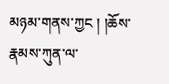མཉམ་གནས་ཀྱང ། །ཆོས་རྣམས་ཀུན་ལ་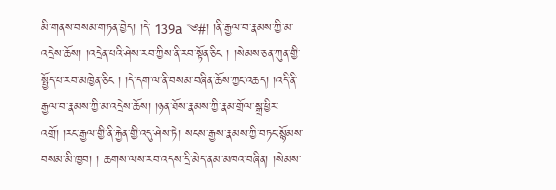མི་གནས་བསམ་གཏན་བྱེད། །དེ་ 139a ༄#། །ནི་རྒྱལ་བ་རྣམས་ཀྱི་མ་འདྲེས་ཆོས། །འདྲེན་པའི་ཤེས་རབ་ཀྱིས་ནི་རབ་སྟོན་ཅིང ། །སེམས་ཅན་ཀུན་གྱི་སྤྱོད་པ་རབ་མཁྱེན་ཅིང ། །དེ་དག་ལ་ནི་བསམ་བཞིན་ཆོས་ཀྱང་འཆད། །འདི་ནི་རྒྱལ་བ་རྣམས་ཀྱི་མ་འདྲེས་ཆོས། །ཉན་ཐོས་རྣམས་ཀྱི་རྣམ་གྲོལ་སྒྲ་ཕྱིར་འགྲོ། །རང་རྒྱལ་གྱི་ནི་རྐྱེན་གྱི་འདུ་ཤེས་ཏེ། སངས་རྒྱས་རྣམས་ཀྱི་བཏང་སྙོམས་བསམ་མི་ཁྱབ། ། ཆགས་ལས་རབ་འདས་དྲི་མེད་ནམ་མཁའ་བཞིན། །སེམས་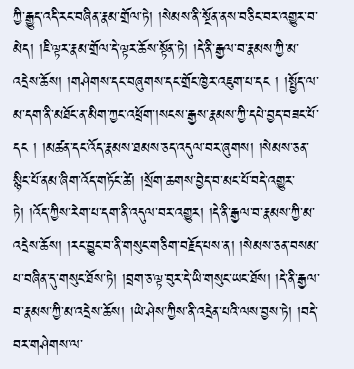ཀྱི་རྒྱུད་འདི་རང་བཞིན་རྣམ་གྲོལ་ཏེ། །སེམས་ནི་སྔོན་ནས་བཅིང་བར་འགྱུར་བ་མེད། །ཇི་ལྟར་རྣམ་གྲོལ་དེ་ལྟར་ཆོས་སྟོན་ཏེ། །དེ་ནི་རྒྱལ་བ་རྣམས་ཀྱི་མ་འདྲེས་ཆོས། །གཤེགས་དང་བཞུགས་དང་གྲོང་ཁྱེར་འཇུག་པ་དང ། །སྤྱོད་ལ་མ་དག་ནི་མཐོང་ན་མིག་ཀྱང་འཕྲོག་།སངས་རྒྱས་རྣམས་ཀྱི་དཔེ་བྱད་བཟང་པོ་དང ། །མཚན་དང་འོད་རྣམས་ཐམས་ཅད་འདུལ་བར་ཞུགས། །སེམས་ཅན་སྙིང་པོ་ནམ་ཞིག་འོད་གཏོང་ཚེ། །སྲོག་ཆགས་བྱེད་བ་མང་པོ་བདེ་འགྱུར་ཏེ། །འོད་ཀྱིས་རེག་པ་དག་ནི་འདུལ་བར་འགྱུར། །དེ་ནི་རྒྱལ་བ་རྣམས་ཀྱི་མ་འདྲེས་ཆོས། །རང་བྱུང་བ་ནི་གསུང་གཅིག་བརྗོད་པས་ན། །སེམས་ཅན་བསམ་པ་བཞིན་དུ་གསུང་ཐོས་ཏེ། །བྲག་ཅ་ལྟ་བུར་དེ་ཡི་གསུང་ཡང་ཐོས། །དེ་ནི་རྒྱལ་བ་རྣམས་ཀྱི་མ་འདྲེས་ཆོས། །ཡེ་ཤེས་ཀྱིས་ནི་འདྲེན་པའི་ལས་བྱས་ཏེ། །བདེ་བར་གཤེགས་ལ་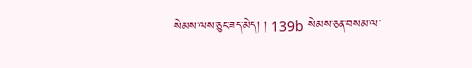སེམས་ལས་ཅུང་ཟད་མེད། ། 139b སེམས་ཅན་བསམ་ལ་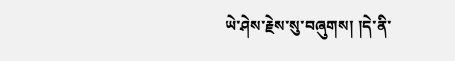ཡེ་ཤེས་རྗེས་སུ་བཞུགས། །དེ་ནི་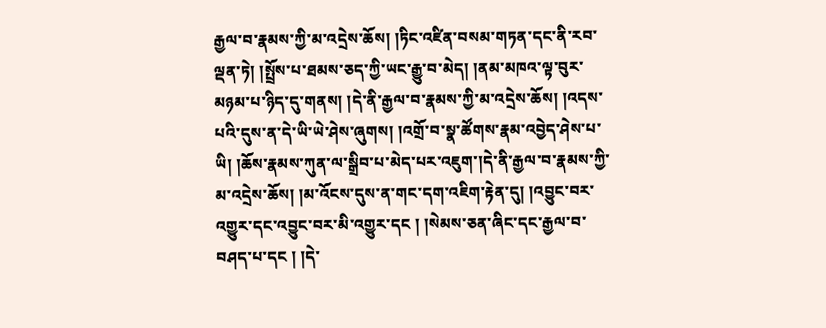རྒྱལ་བ་རྣམས་ཀྱི་མ་འདྲེས་ཆོས། །ཏིང་འཛིན་བསམ་གཏན་དང་ནི་རབ་ལྡན་ཏེ། །སྤྲོས་པ་ཐམས་ཅད་ཀྱི་ཡང་རྒྱུ་བ་མེད། །ནམ་མཁའ་ལྟ་བུར་མཉམ་པ་ཉིད་དུ་གནས། །དེ་ནི་རྒྱལ་བ་རྣམས་ཀྱི་མ་འདྲེས་ཆོས། །འདས་པའི་དུས་ན་དེ་ཡི་ཡེ་ཤེས་ཞུགས། །འགྲོ་བ་སྣ་ཚོགས་རྣམ་འབྱེད་ཤེས་པ་ཡི། །ཆོས་རྣམས་ཀུན་ལ་སྒྲིབ་པ་མེད་པར་འཇུག་།དེ་ནི་རྒྱལ་བ་རྣམས་ཀྱི་མ་འདྲེས་ཆོས། །མ་འོངས་དུས་ན་གང་དག་འཇིག་རྟེན་དུ། །འབྱུང་བར་འགྱུར་དང་འབྱུང་བར་མི་འགྱུར་དང ། །སེམས་ཅན་ཞིང་དང་རྒྱལ་བ་བཤད་པ་དང ། །དེ་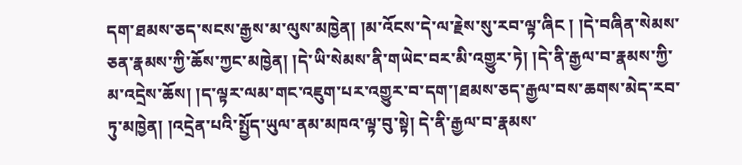དག་ཐམས་ཅད་སངས་རྒྱས་མ་ལུས་མཁྱེན། །མ་འོངས་དེ་ལ་རྗེས་སུ་རབ་ལྟ་ཞིང ། །དེ་བཞིན་སེམས་ཅན་རྣམས་ཀྱི་ཆོས་ཀྱང་མཁྱེན། །དེ་ཡི་སེམས་ནི་གཡེང་བར་མི་འགྱུར་ཏེ། །དེ་ནི་རྒྱལ་བ་རྣམས་ཀྱི་མ་འདྲེས་ཆོས། །ད་ལྟར་ལམ་གང་འཇུག་པར་འགྱུར་བ་དག་།ཐམས་ཅད་རྒྱལ་བས་ཆགས་མེད་རབ་ཏུ་མཁྱེན། །འདྲེན་པའི་སྤྱོད་ཡུལ་ནམ་མཁའ་ལྟ་བུ་སྟེ། དེ་ནི་རྒྱལ་བ་རྣམས་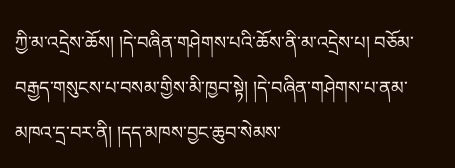ཀྱི་མ་འདྲེས་ཆོས། །དེ་བཞིན་གཤེགས་པའི་ཆོས་ནི་མ་འདྲེས་པ། བཅོམ་བརྒྱད་གསུངས་པ་བསམ་གྱིས་མི་ཁྱབ་སྟེ། །དེ་བཞིན་གཤེགས་པ་ནམ་མཁའ་དྲ་བར་ནི། །དད་མཁས་བྱང་ཆུབ་སེམས་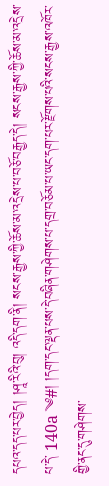དཔའ་དད་པར་བྱེད། །ཤཱ་རིའི་བུ། འདི་དག་ནི། སངས་རྒྱས་ཀྱི་ཆོས་མ་འདྲེས་པ་བཅོ་བརྒྱད་དེ། སངས་རྒྱས་ཀྱི་ཆོས་མ་འདྲེས་པ་དེ་ 140a ༄#། །དག་དང་ལྡན་པས་དེ་བཞིན་གཤེགས་པ་དགྲ་བཅོམ་པ་ཡང་དག་པར་རྫོགས་པའི་སངས་རྒྱས་འཁོར་གྱི་ནང་དུ་གཤེགས་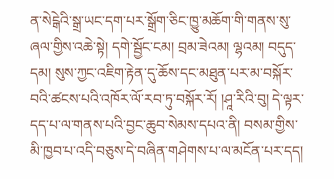ན་སེངྒེའི་སྒྲ་ཡང་དག་པར་སྒྲོག་ཅིང་ཁྱུ་མཆོག་གི་གནས་སུ་ཞལ་གྱིས་འཆེ་སྟེ། དགེ་སྦྱོང་ངམ། བྲམ་ཟེའམ། ལྷའམ། བདུད་དམ། སུས་ཀྱང་འཇིག་རྟེན་དུ་ཆོས་དང་མཐུན་པར་མ་བསྐོར་བའི་ཚངས་པའི་འཁོར་ལོ་རབ་ཏུ་བསྐོར་རོ། །ཤཱ་རིའི་བུ། དེ་ལྟར་དད་པ་ལ་གནས་པའི་བྱང་ཆུབ་སེམས་དཔའ་ནི། བསམ་གྱིས་མི་ཁྱབ་པ་འདི་བཅུས་དེ་བཞིན་གཤེགས་པ་ལ་མངོན་པར་དད།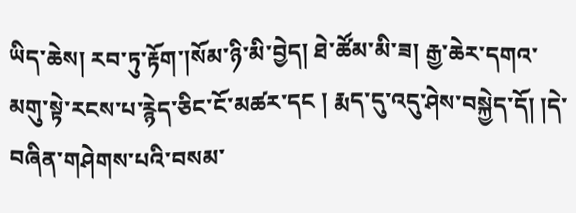ཡིད་ཆེས། རབ་ཏུ་རྟོག་།སོམ་ཉི་མི་བྱེད། ཐེ་ཚོམ་མི་ཟ། རྒྱ་ཆེར་དགའ་མགུ་སྟེ་རངས་པ་རྙེད་ཅིང་ངོ་མཚར་དང ། རྨད་དུ་འདུ་ཤེས་བསྐྱེད་དོ། །དེ་བཞིན་གཤེགས་པའི་བསམ་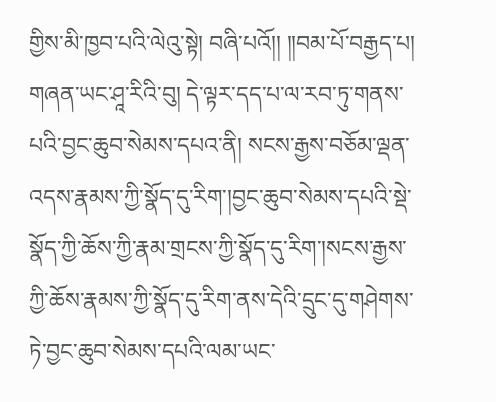གྱིས་མི་ཁྱབ་པའི་ལེའུ་སྟེ། བཞི་པའོ།། །།བམ་པོ་བརྒྱད་པ། གཞན་ཡང་ཤཱ་རིའི་བུ། དེ་ལྟར་དད་པ་ལ་རབ་ཏུ་གནས་པའི་བྱང་ཆུབ་སེམས་དཔའ་ནི། སངས་རྒྱས་བཅོམ་ལྡན་འདས་རྣམས་ཀྱི་སྣོད་དུ་རིག་།བྱང་ཆུབ་སེམས་དཔའི་སྡེ་སྣོད་ཀྱི་ཆོས་ཀྱི་རྣམ་གྲངས་ཀྱི་སྣོད་དུ་རིག་།སངས་རྒྱས་ཀྱི་ཆོས་རྣམས་ཀྱི་སྣོད་དུ་རིག་ནས་དེའི་དྲུང་དུ་གཤེགས་ཏེ་བྱང་ཆུབ་སེམས་དཔའི་ལམ་ཡང་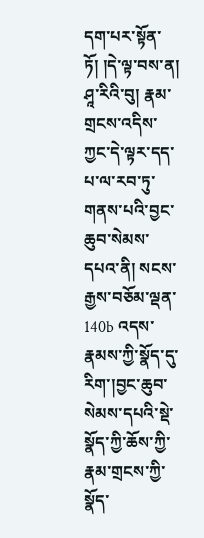དག་པར་སྟོན་ཏོ། །དེ་ལྟ་བས་ན། ཤཱ་རིའི་བུ། རྣམ་གྲངས་འདིས་ཀྱང་དེ་ལྟར་དད་པ་ལ་རབ་ཏུ་གནས་པའི་བྱང་ཆུབ་སེམས་དཔའ་ནི། སངས་རྒྱས་བཅོམ་ལྡན་ 140b འདས་རྣམས་ཀྱི་སྣོད་དུ་རིག་།བྱང་ཆུབ་སེམས་དཔའི་སྡེ་སྣོད་ཀྱི་ཆོས་ཀྱི་རྣམ་གྲངས་ཀྱི་སྣོད་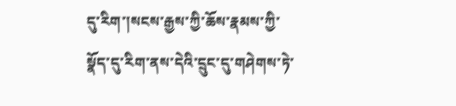དུ་རིག་།སངས་རྒྱས་ཀྱི་ཆོས་རྣམས་ཀྱི་སྣོད་དུ་རིག་ནས་དེའི་དྲུང་དུ་གཤེགས་ཏེ་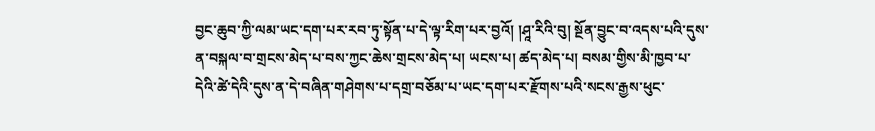བྱང་ཆུབ་ཀྱི་ལམ་ཡང་དག་པར་རབ་ཏུ་སྟོན་པ་དེ་ལྟ་རིག་པར་བྱའོ། །ཤཱ་རིའི་བུ། སྔོན་བྱུང་བ་འདས་པའི་དུས་ན་བསྐལ་བ་གྲངས་མེད་པ་བས་ཀྱང་ཆེས་གྲངས་མེད་པ། ཡངས་པ། ཚད་མེད་པ། བསམ་གྱིས་མི་ཁྱབ་པ་དེའི་ཚེ་དེའི་དུས་ན་དེ་བཞིན་གཤེགས་པ་དགྲ་བཅོམ་པ་ཡང་དག་པར་རྫོགས་པའི་སངས་རྒྱས་ཕུང་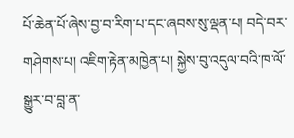པོ་ཆེན་པོ་ཞེས་བྱ་བ་རིག་པ་དང་ཞབས་སུ་ལྡན་པ། བདེ་བར་གཤེགས་པ། འཇིག་རྟེན་མཁྱེན་པ། སྐྱེས་བུ་འདུལ་བའི་ཁ་ལོ་སྒྱུར་བ་བླ་ན་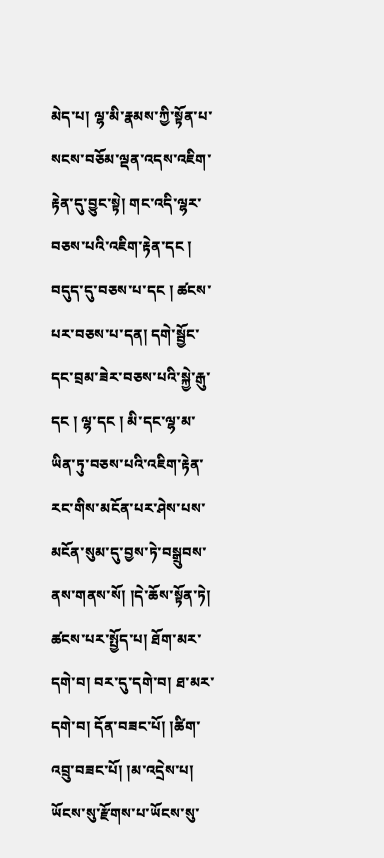མེད་པ། ལྷ་མི་རྣམས་ཀྱི་སྟོན་པ་སངས་བཅོམ་ལྡན་འདས་འཇིག་རྟེན་དུ་བྱུང་སྟེ། གང་འདི་ལྷར་བཅས་པའི་འཇིག་རྟེན་དང ། བདུད་དུ་བཅས་པ་དང ། ཚངས་པར་བཅས་པ་དན། དགེ་སྦྱོང་དང་བྲམ་ཟེར་བཅས་པའི་སྐྱེ་རྒུ་དང ། ལྷ་དང ། མི་དང་ལྷ་མ་ཡིན་ཏུ་བཅས་པའི་འཇིག་རྟེན་རང་གིས་མངོན་པར་ཤེས་པས་མངོན་སུམ་དུ་བྱས་ཏེ་བསྒྲུབས་ནས་གནས་སོ། །དེ་ཆོས་སྟོན་ཏེ། ཚངས་པར་སྤྱོད་པ། ཐོག་མར་དགེ་བ། བར་དུ་དགེ་བ། ཐ་མར་དགེ་བ། དོན་བཟང་པོ། །ཚིག་འབྲུ་བཟང་པོ། །མ་འདྲེས་པ། ཡོངས་སུ་རྫོགས་པ་ཡོངས་སུ་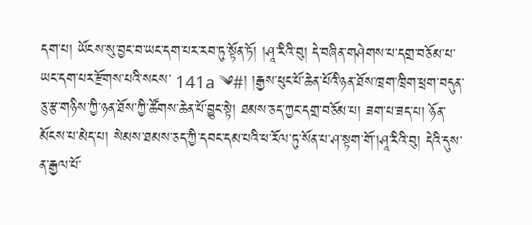དག་པ། ཡོངས་སུ་བྱང་བ་ཡང་དག་པར་རབ་ཏུ་སྟོན་ཏོ། །ཤཱ་རིའི་བུ། དེ་བཞིན་གཤེགས་པ་དགྲ་བཅོམ་པ་ཡང་དག་པར་རྫོགས་པའི་སངས་ 141a ༄#། །རྒྱས་ཕུང་པོ་ཆེན་པོའི་ཉན་ཐོས་ཁྲག་ཁྲིག་ཕྲག་བདུན་ཅུ་རྩ་གཉིས་ཀྱི་ཉན་ཐོས་ཀྱི་ཚོགས་ཆེན་པོ་བྱུང་སྟེ། ཐམས་ཅད་ཀྱང་དགྲ་བཅོམ་པ། ཟག་པ་ཟད་པ། ཉོན་མོངས་པ་མེད་པ། སེམས་ཐམས་ཅད་ཀྱི་དབང་དམ་པའི་ཕ་རོལ་ཏུ་སོན་པ་ཤ་སྟག་གོ་།ཤཱ་རིའི་བུ། དེའི་དུས་ན་རྒྱལ་པོ་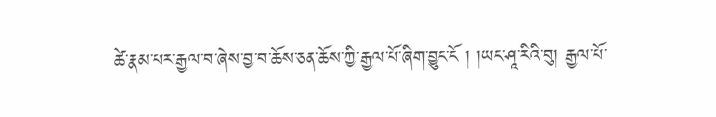ཚེ་རྣམ་པར་རྒྱལ་བ་ཞེས་བྱ་བ་ཆོས་ཅན་ཆོས་ཀྱི་རྒྱལ་པོ་ཞིག་བྱུང་ངོ ། །ཡང་ཤཱ་རིའི་བུ། རྒྱལ་པོ་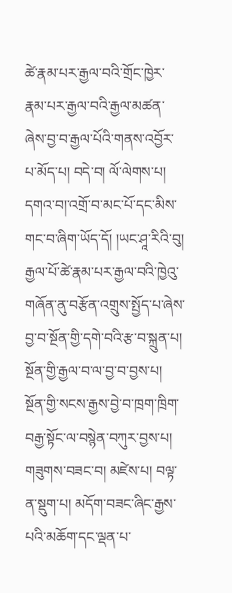ཚེ་རྣམ་པར་རྒྱལ་བའི་གྲོང་ཁྱེར་རྣམ་པར་རྒྱལ་བའི་རྒྱལ་མཚན་ཞེས་བྱ་བ་རྒྱལ་པོའི་གནས་འབྱོར་པ་མོད་པ། བདེ་བ། ལོ་ལེགས་པ། དགའ་བ།་འགྲོ་བ་མང་པོ་དང་མིས་གང་བ་ཞིག་ཡོད་དོ། །ཡང་ཤཱ་རིའི་བུ། རྒྱལ་པོ་ཚེ་རྣམ་པར་རྒྱལ་བའི་ཁྱེའུ་གཞོན་ནུ་བརྩོན་འགྲུས་སྤྱོད་པ་ཞེས་བྱ་བ་སྔོན་གྱི་དགེ་བའི་རྩ་བ་སྐྲུན་པ། སྔོན་གྱི་རྒྱལ་བ་ལ་བྱ་བ་བྱས་པ། སྔོན་གྱི་སངས་རྒྱས་བྱེ་བ་ཁྲག་ཁྲིག་བརྒྱ་སྟོང་ལ་བསྙེན་བཀུར་བྱས་པ། གཟུགས་བཟང་བ། མཛེས་པ། བལྟ་ན་སྡུག་པ། མདོག་བཟང་ཞིང་རྒྱས་པའི་མཆོག་དང་ལྡན་པ་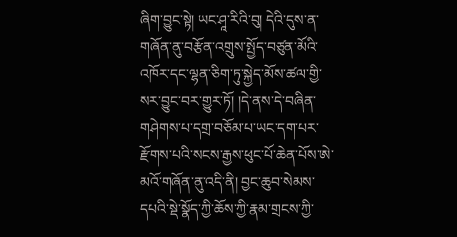ཞིག་བྱུང་སྟེ། ཡང་ཤཱ་རིའི་བུ། དེའི་དུས་ན་གཞོན་ནུ་བརྩོན་འགྲུས་སྤྱོད་བཙུན་མོའི་འཁོར་དང་ལྷན་ཅིག་ཏུ་སྐྱེད་མོས་ཚལ་གྱི་སར་བྱུང་བར་གྱུར་ཏོ། །དེ་ནས་དེ་བཞིན་གཤེགས་པ་དགྲ་བཅོམ་པ་ཡང་དག་པར་རྫོགས་པའི་སངས་རྒྱས་ཕུང་པོ་ཆེན་པོས་ཨེ་མའོ་གཞོན་ནུ་འདི་ནི། བྱང་ཆུབ་སེམས་དཔའི་སྡེ་སྣོད་ཀྱི་ཆོས་ཀྱི་རྣམ་གྲངས་ཀྱི་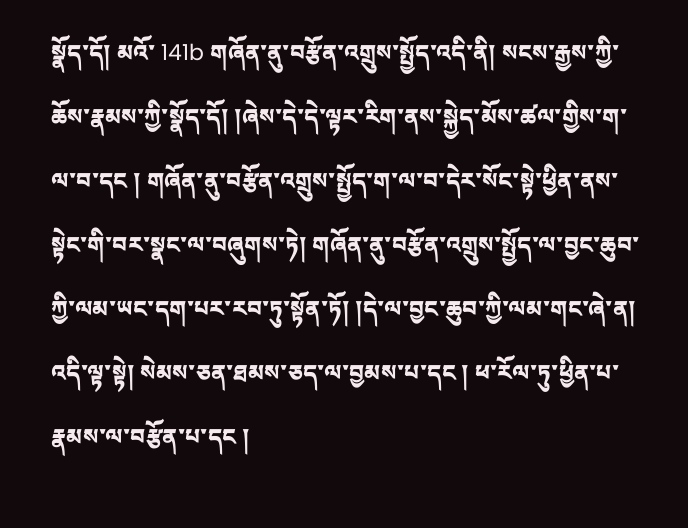སྣོད་དོ། མའོ་ 141b གཞོན་ནུ་བརྩོན་འགྲུས་སྤྱོད་འདི་ནི། སངས་རྒྱས་ཀྱི་ཆོས་རྣམས་ཀྱི་སྣོད་དོ། །ཞེས་དེ་དེ་ལྟར་རིག་ནས་སྐྱེད་མོས་ཚལ་གྱིས་ག་ལ་བ་དང ། གཞོན་ནུ་བརྩོན་འགྲུས་སྤྱོད་ག་ལ་བ་དེར་སོང་སྟེ་ཕྱིན་ནས་སྟེང་གི་བར་སྣང་ལ་བཞུགས་ཏེ། གཞོན་ནུ་བརྩོན་འགྲུས་སྤྱོད་ལ་བྱང་ཆུབ་ཀྱི་ལམ་ཡང་དག་པར་རབ་ཏུ་སྟོན་ཏོ། །དེ་ལ་བྱང་ཆུབ་ཀྱི་ལམ་གང་ཞེ་ན། འདི་ལྟ་སྟེ། སེམས་ཅན་ཐམས་ཅད་ལ་བྱམས་པ་དང ། ཕ་རོལ་ཏུ་ཕྱིན་པ་རྣམས་ལ་བརྩོན་པ་དང །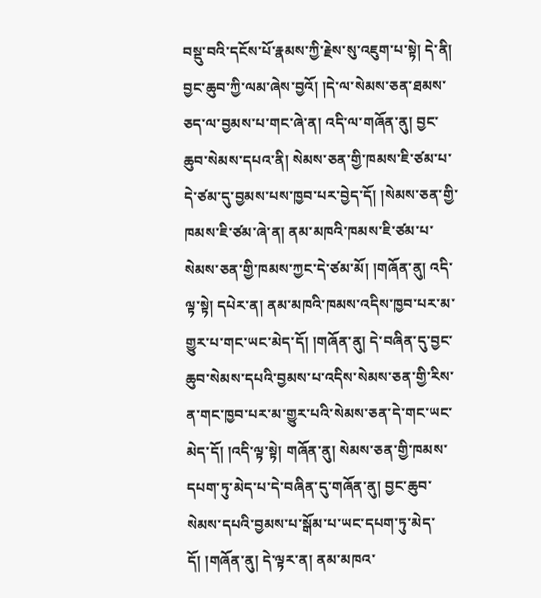བསྡུ་བའི་དངོས་པོ་རྣམས་ཀྱི་རྗེས་སུ་འཇུག་པ་སྟེ། དེ་ནི། བྱང་ཆུབ་ཀྱི་ལམ་ཞེས་བྱའོ། །དེ་ལ་སེམས་ཅན་ཐམས་ཅད་ལ་བྱམས་པ་གང་ཞེ་ན། འདི་ལ་གཞོན་ནུ། བྱང་ཆུབ་སེམས་དཔའ་ནི། སེམས་ཅན་གྱི་ཁམས་ཇི་ཙམ་པ་དེ་ཙམ་དུ་བྱམས་པས་ཁྱབ་པར་བྱེད་དོ། །སེམས་ཅན་གྱི་ཁམས་ཇི་ཙམ་ཞེ་ན། ནམ་མཁའི་ཁམས་ཇི་ཙམ་པ་སེམས་ཅན་གྱི་ཁམས་ཀྱང་དེ་ཙམ་མོ། །གཞོན་ནུ། འདི་ལྟ་སྟེ། དཔེར་ན། ནམ་མཁའི་ཁམས་འདིས་ཁྱབ་པར་མ་གྱུར་པ་གང་ཡང་མེད་དོ། །གཞོན་ནུ། དེ་བཞིན་དུ་བྱང་ཆུབ་སེམས་དཔའི་བྱམས་པ་འདིས་སེམས་ཅན་གྱི་རིས་ན་གང་ཁྱབ་པར་མ་གྱུར་པའི་སེམས་ཅན་དེ་གང་ཡང་མེད་དོ། །འདི་ལྟ་སྟེ། གཞོན་ནུ། སེམས་ཅན་གྱི་ཁམས་དཔག་ཏུ་མེད་པ་དེ་བཞིན་དུ་གཞོན་ནུ། བྱང་ཆུབ་སེམས་དཔའི་བྱམས་པ་སྒོམ་པ་ཡང་དཔག་ཏུ་མེད་དོ། །གཞོན་ནུ། དེ་ལྟར་ན། ནམ་མཁའ་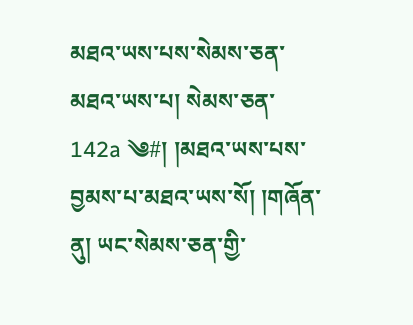མཐའ་ཡས་པས་སེམས་ཅན་མཐའ་ཡས་པ། སེམས་ཅན་ 142a ༄#། །མཐའ་ཡས་པས་བྱམས་པ་མཐའ་ཡས་སོ། །གཞོན་ནུ། ཡང་སེམས་ཅན་གྱི་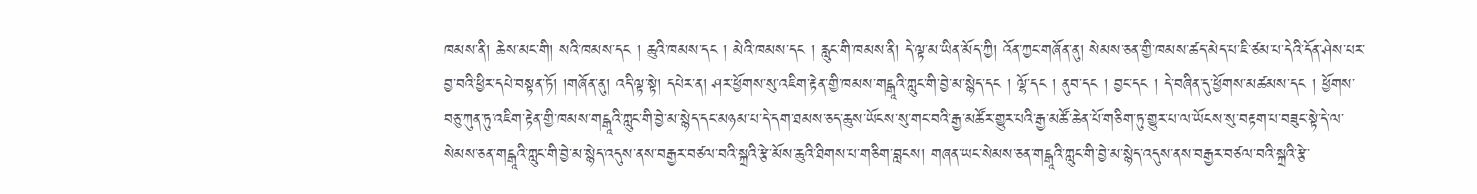ཁམས་ནི། ཆེས་མང་གི། སའི་ཁམས་དང ། ཆུའི་ཁམས་དང ། མེའི་ཁམས་དང ། རླུང་གི་ཁམས་ནི། དེ་ལྟ་མ་ཡིན་མོད་ཀྱི། འོན་ཀྱང་གཞོན་ནུ། སེམས་ཅན་གྱི་ཁམས་ཚད་མེད་པ་ཇི་ཙམ་པ་དེའི་དོན་ཤེས་པར་བྱ་བའི་ཕྱིར་དཔེ་བསྟན་ཏོ། །གཞོན་ནུ། འདི་ལྟ་སྟེ། དཔེར་ན། ཤར་ཕྱོགས་སུ་འཇིག་རྟེན་གྱི་ཁམས་གངྒཱའི་ཀླུང་གི་བྱེ་མ་སྙེད་དང ། ལྷོ་དང ། ནུབ་དང ། བྱང་དང ། དེ་བཞིན་དུ་ཕྱོགས་མཚམས་དང ། ཕྱོགས་བཅུ་ཀུན་ཏུ་འཇིག་རྟེན་གྱི་ཁམས་གངྒཱའི་ཀླུང་གི་བྱེ་མ་སྙེད་དང་མཉམ་པ་དེ་དག་ཐམས་ཅད་ཆུས་ཡོངས་སུ་གང་བའི་རྒྱ་མཚོར་གྱུར་པའི་རྒྱ་མཚོ་ཆེན་པོ་གཅིག་ཏུ་གྱུར་པ་ལ་ཡོངས་སུ་བརྟག་པ་བཟུང་སྟེ་དེ་ལ་སེམས་ཅན་གངྒཱའི་ཀླུང་གི་བྱེ་མ་སྙེད་འདུས་ནས་བརྒྱར་བཙལ་བའི་སྐྲའི་རྩེ་མོས་ཆུའི་ཐིགས་པ་གཅིག་བླངས། གཞན་ཡང་སེམས་ཅན་གངྒཱའི་ཀླུང་གི་བྱེ་མ་སྙེད་འདུས་ནས་བརྒྱར་བཙལ་བའི་སྐྲའི་རྩེ་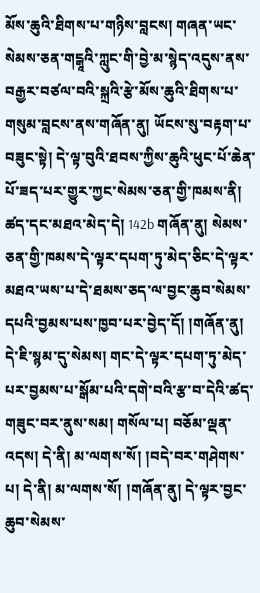མོས་ཆུའི་ཐིགས་པ་གཉིས་བླངས། གཞན་ཡང་སེམས་ཅན་གངྒཱའི་ཀླུང་གི་བྱེ་མ་སྙེད་འདུས་ནས་བརྒྱར་བཙལ་བའི་སྐྲའི་རྩེ་མོས་ཆུའི་ཐིགས་པ་གསུམ་བླངས་ནས་གཞོན་ནུ། ཡོངས་སུ་བརྟག་པ་བཟུང་སྟེ། དེ་ལྟ་བུའི་ཐབས་ཀྱིས་ཆུའི་ཕུང་པོ་ཆེན་པོ་ཟད་པར་གྱུར་ཀྱང་སེམས་ཅན་གྱི་ཁམས་ནི། ཚད་དང་མཐའ་མེད་དེ། 142b གཞོན་ནུ། སེམས་ཅན་གྱི་ཁམས་དེ་ལྟར་དཔག་ཏུ་མེད་ཅིང་དེ་ལྟར་མཐའ་ཡས་པ་དེ་ཐམས་ཅད་ལ་བྱང་ཆུབ་སེམས་དཔའི་བྱམས་པས་ཁྱབ་པར་བྱེད་དོ། །གཞོན་ནུ། དེ་ཇི་སྙམ་དུ་སེམས། གང་དེ་ལྟར་དཔག་ཏུ་མེད་པར་བྱམས་པ་སྒོམ་པའི་དགེ་བའི་རྩ་བ་དེའི་ཚད་གཟུང་བར་ནུས་སམ། གསོལ་པ། བཅོམ་ལྡན་འདས། དེ་ནི། མ་ལགས་སོ། །བདེ་བར་གཤེགས་པ། དེ་ནི། མ་ལགས་སོ། །གཞོན་ནུ། དེ་ལྟར་བྱང་ཆུབ་སེམས་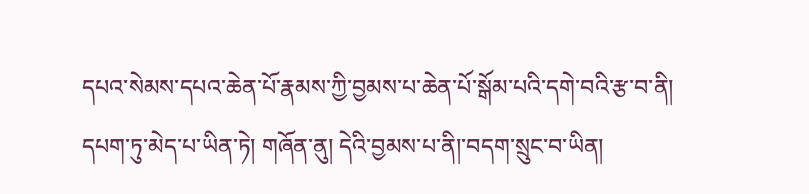དཔའ་སེམས་དཔའ་ཆེན་པོ་རྣམས་ཀྱི་བྱམས་པ་ཆེན་པོ་སྒོམ་པའི་དགེ་བའི་རྩ་བ་ནི། དཔག་ཏུ་མེད་པ་ཡིན་ཏེ། གཞོན་ནུ། དེའི་བྱམས་པ་ནི།་བདག་སྲུང་བ་ཡིན།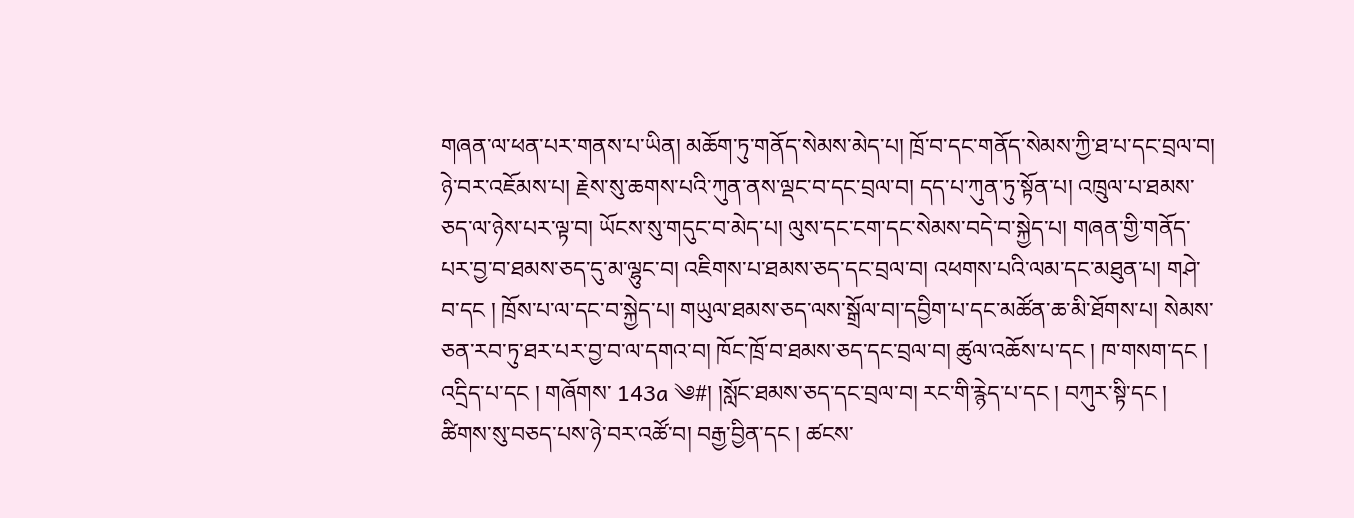གཞན་ལ་ཕན་པར་གནས་པ་ཡིན། མཆོག་ཏུ་གནོད་སེམས་མེད་པ། ཁྲོ་བ་དང་གནོད་སེམས་ཀྱི་ཐ་པ་དང་བྲལ་བ། ཉེ་བར་འཇོམས་པ། རྗེས་སུ་ཆགས་པའི་ཀུན་ནས་ལྡང་བ་དང་བྲལ་བ། དད་པ་ཀུན་ཏུ་སྟོན་པ། འཁྲུལ་པ་ཐམས་ཅད་ལ་ཉེས་པར་ལྟ་བ། ཡོངས་སུ་གདུང་བ་མེད་པ། ལུས་དང་ངག་དང་སེམས་བདེ་བ་སྐྱེད་པ། གཞན་གྱི་གནོད་པར་བྱ་བ་ཐམས་ཅད་དུ་མ་ལྷུང་བ། འཇིགས་པ་ཐམས་ཅད་དང་བྲལ་བ། འཕགས་པའི་ལམ་དང་མཐུན་པ། གཤེ་བ་དང ། ཁྲོས་པ་ལ་དང་བ་སྐྱེད་པ། གཡུལ་ཐམས་ཅད་ལས་སྒྲོལ་བ།་དབྱིག་པ་དང་མཚོན་ཆ་མི་ཐོགས་པ། སེམས་ཅན་རབ་ཏུ་ཐར་པར་བྱ་བ་ལ་དགའ་བ། ཁོང་ཁྲོ་བ་ཐམས་ཅད་དང་བྲལ་བ། ཚུལ་འཆོས་པ་དང ། ཁ་གསག་དང ། འདྲིད་པ་དང ། གཞོགས་ 143a ༄#། །སློང་ཐམས་ཅད་དང་བྲལ་བ། རང་གི་རྙེད་པ་དང ། བཀུར་སྟི་དང ། ཚིགས་སུ་བཅད་པས་ཉེ་བར་འཚོ་བ། བརྒྱ་བྱིན་དང ། ཚངས་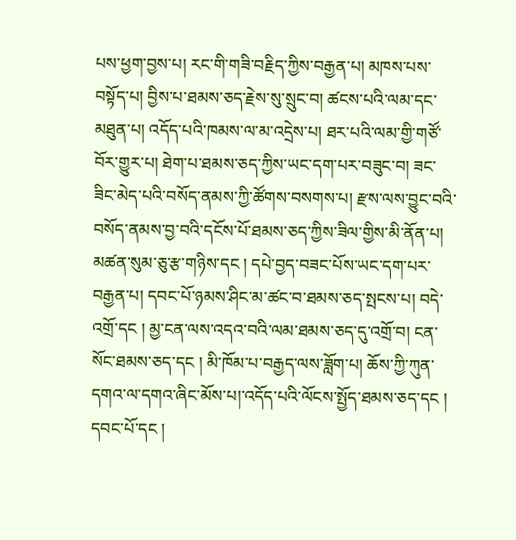པས་ཕྱག་བྱས་པ། རང་གི་གཟི་བརྗིད་ཀྱིས་བརྒྱན་པ། མཁས་པས་བསྟོད་པ། བྱིས་པ་ཐམས་ཅད་རྗེས་སུ་སྲུང་བ། ཚངས་པའི་ལམ་དང་མཐུན་པ། འདོད་པའི་ཁམས་ལ་མ་འདྲེས་པ། ཐར་པའི་ལམ་གྱི་གཙོ་བོར་གྱུར་པ། ཐེག་པ་ཐམས་ཅད་ཀྱིས་ཡང་དག་པར་བཟུང་བ། ཟང་ཟིང་མེད་པའི་བསོད་ནམས་ཀྱི་ཚོགས་བསགས་པ། རྫས་ལས་བྱུང་བའི་བསོད་ནམས་བྱ་བའི་དངོས་པོ་ཐམས་ཅད་ཀྱིས་ཟིལ་གྱིས་མི་ནོན་པ། མཚན་སུམ་ཅུ་རྩ་གཉིས་དང ། དཔེ་བྱད་བཟང་པོས་ཡང་དག་པར་བརྒྱན་པ། དབང་པོ་ཉམས་ཤིང་མ་ཚང་བ་ཐམས་ཅད་སྤངས་པ། བདེ་འགྲོ་དང ། མྱ་ངན་ལས་འདའ་བའི་ལམ་ཐམས་ཅད་དུ་འགྲོ་བ། ངན་སོང་ཐམས་ཅད་དང ། མི་ཁོམ་པ་བརྒྱད་ལས་ཟློག་པ། ཆོས་ཀྱི་ཀུན་དགའ་ལ་དགའ་ཞིང་མོས་པ།་འདོད་པའི་ལོངས་སྤྱོད་ཐམས་ཅད་དང ། དབང་པོ་དང །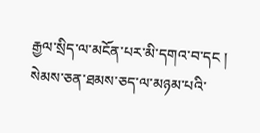རྒྱལ་སྲིད་ལ་མངོན་པར་མི་དགའ་བ་དང ། སེམས་ཅན་ཐམས་ཅད་ལ་མཉམ་པའི་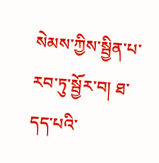སེམས་ཀྱིས་སྦྱིན་པ་རབ་ཏུ་སྦྱོར་བ། ཐ་དད་པའི་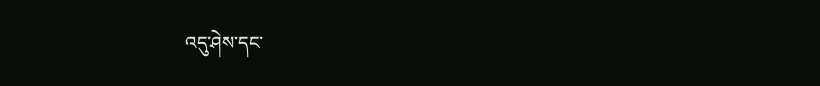འདུ་ཤེས་དང་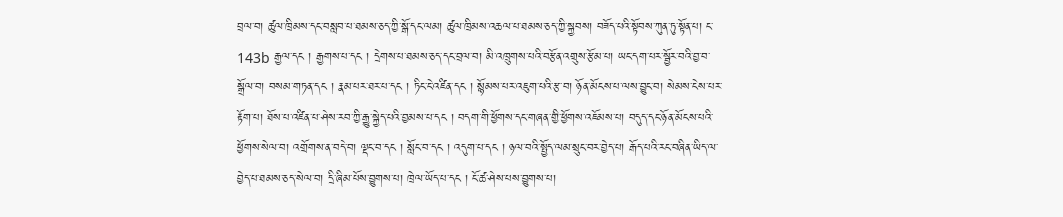བྲལ་བ། ཚུལ་ཁྲིམས་དང་བསླབ་པ་ཐམས་ཅད་ཀྱི་སྒོ་དང་ལམ། ཚུལ་ཁྲིམས་འཆལ་པ་ཐམས་ཅད་ཀྱི་སྐྱབས། བཟོད་པའི་སྟོབས་ཀུན་ཏུ་སྟོན་པ། ང་ 143b རྒྱལ་དང ། རྒྱགས་པ་དང ། དྲེགས་པ་ཐམས་ཅད་དང་བྲལ་བ། མི་འཁྲུགས་པའི་བརྩོན་འགྲུས་རྩོམ་པ། ཡང་དག་པར་སྦྱོར་བའི་བྱ་བ་སྒྲོལ་བ། བསམ་གཏན་དང ། རྣམ་པར་ཐར་པ་དང ། ཏིང་ངེ་འཛིན་དང ། སྙོམས་པར་འཇུག་པའི་རྩ་བ། ཉོན་མོངས་པ་ལས་བྱུང་བ། སེམས་ངེས་པར་རྟོག་པ། ཐོས་པ་འཛིན་པ་ཤེས་རབ་ཀྱི་རྒྱུ་སྐྱེད་པའི་བྱམས་པ་དང ། བདག་གི་ཕྱོགས་དང་གཞན་གྱི་ཕྱོགས་འཇོམས་པ། བདུད་དང་ཉོན་མོངས་པའི་ཕྱོགས་སེལ་བ། འགྲོགས་ན་བདེ་བ། ལྡང་བ་དང ། སློང་བ་དང ། འདུག་པ་དང ། ཉལ་བའི་སྤྱོད་ལམ་སྲུང་བར་བྱེད་པ། རྒོད་པའི་རང་བཞིན་ཡིད་ལ་བྱེད་པ་ཐམས་ཅད་སེལ་བ། དྲི་ཞིམ་པོས་བྱུགས་པ། ཁྲེལ་ཡོད་པ་དང ། ངོ་ཚ་ཤེས་པས་བྱུགས་པ།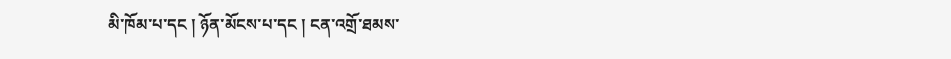མི་ཁོམ་པ་དང ། ཉོན་མོངས་པ་དང ། ངན་འགྲོ་ཐམས་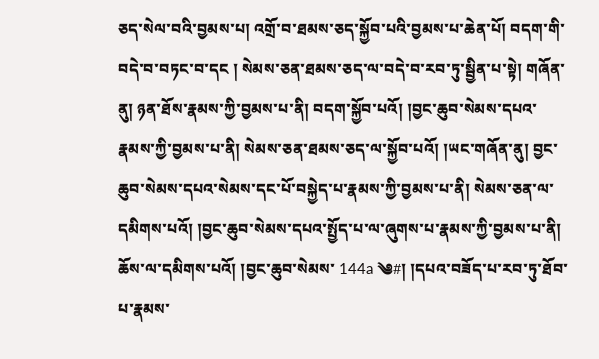ཅད་སེལ་བའི་བྱམས་པ། འགྲོ་བ་ཐམས་ཅད་སྐྱོབ་པའི་བྱམས་པ་ཆེན་པོ། བདག་གི་བདེ་བ་བཏང་བ་དང ། སེམས་ཅན་ཐམས་ཅད་ལ་བདེ་བ་རབ་ཏུ་སྦྱིན་པ་སྟེ། གཞོན་ནུ། ཉན་ཐོས་རྣམས་ཀྱི་བྱམས་པ་ནི། བདག་སྐྱོབ་པའོ། །བྱང་ཆུབ་སེམས་དཔའ་རྣམས་ཀྱི་བྱམས་པ་ནི། སེམས་ཅན་ཐམས་ཅད་ལ་སྐྱོབ་པའོ། །ཡང་གཞོན་ནུ། བྱང་ཆུབ་སེམས་དཔའ་སེམས་དང་པོ་བསྐྱེད་པ་རྣམས་ཀྱི་བྱམས་པ་ནི། སེམས་ཅན་ལ་དམིགས་པའོ། །བྱང་ཆུབ་སེམས་དཔའ་སྤྱོད་པ་ལ་ཞུགས་པ་རྣམས་ཀྱི་བྱམས་པ་ནི། ཆོས་ལ་དམིགས་པའོ། །བྱང་ཆུབ་སེམས་ 144a ༄#། །དཔའ་བཟོད་པ་རབ་ཏུ་ཐོབ་པ་རྣམས་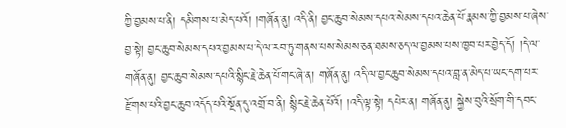ཀྱི་བྱམས་པ་ནི། དམིགས་པ་མེད་པའོ། །གཞོན་ནུ། འདི་ནི། བྱང་ཆུབ་སེམས་དཔའ་སེམས་དཔའ་ཆེན་པོ་རྣམས་ཀྱི་བྱམས་པ་ཞེས་བྱ་སྟེ། བྱང་ཆུབ་སེམས་དཔའ་བྱམས་པ་དེ་ལ་རབ་ཏུ་གནས་པས་སེམས་ཅན་ཐམས་ཅད་ལ་བྱམས་པས་ཁྱབ་པར་བྱེད་དོ། །དེ་ལ་གཞོན་ནུ། བྱང་ཆུབ་སེམས་དཔའི་སྙིང་རྗེ་ཆེན་པོ་གང་ཞེ་ན། གཞོན་ནུ། འདི་ལ་བྱང་ཆུབ་སེམས་དཔའ་བླ་ན་མེད་པ་ཡང་དག་པར་རྫོགས་པའི་བྱང་ཆུབ་འདོད་པའི་སྔོན་དུ་འགྲོ་བ་ནི། སྙིང་རྗེ་ཆེན་པོའོ། །འདི་ལྟ་སྟེ། དཔེར་ན། གཞོན་ནུ། སྐྱེས་བུའི་སྲོག་གི་དབང་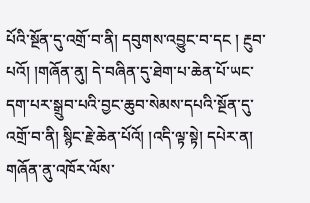པོའི་སྔོན་དུ་འགྲོ་བ་ནི། དབུགས་འབྱུང་བ་དང ། རྔུབ་པའོ། །གཞོན་ནུ། དེ་བཞིན་དུ་ཐེག་པ་ཆེན་པོ་ཡང་དག་པར་སྒྲུབ་པའི་བྱང་ཆུབ་སེམས་དཔའི་སྔོན་དུ་འགྲོ་བ་ནི། སྙིང་རྗེ་ཆེན་པོའོ། །འདི་ལྟ་སྟེ། དཔེར་ན། གཞོན་ནུ་འཁོར་ལོས་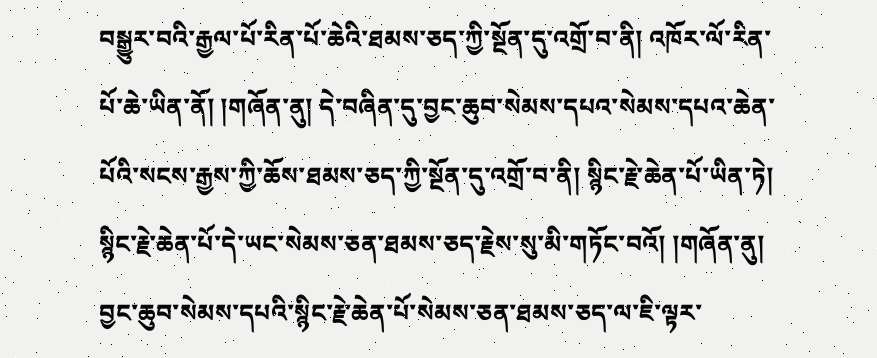བསྒྱུར་བའི་རྒྱལ་པོ་རིན་པོ་ཆེའི་ཐམས་ཅད་ཀྱི་སྔོན་དུ་འགྲོ་བ་ནི། འཁོར་ལོ་རིན་པོ་ཆེ་ཡིན་ནོ། །གཞོན་ནུ། དེ་བཞིན་དུ་བྱང་ཆུབ་སེམས་དཔའ་སེམས་དཔའ་ཆེན་པོའི་སངས་རྒྱས་ཀྱི་ཆོས་ཐམས་ཅད་ཀྱི་སྔོན་དུ་འགྲོ་བ་ནི། སྙིང་རྗེ་ཆེན་པོ་ཡིན་ཏེ། སྙིང་རྗེ་ཆེན་པོ་དེ་ཡང་སེམས་ཅན་ཐམས་ཅད་རྗེས་སུ་མི་གཏོང་བའོ། །གཞོན་ནུ། བྱང་ཆུབ་སེམས་དཔའི་སྙིང་རྗེ་ཆེན་པོ་སེམས་ཅན་ཐམས་ཅད་ལ་ཇི་ལྟར་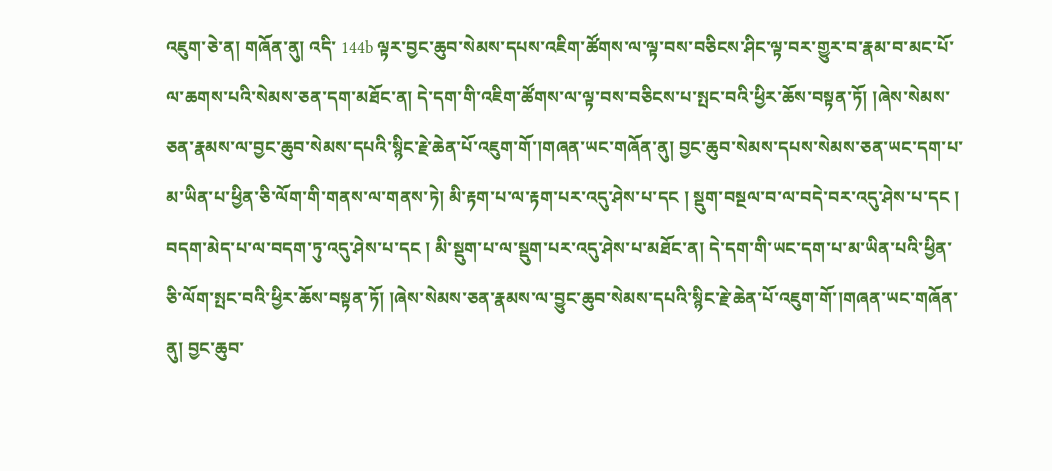འཇུག་ཅེ་ན། གཞོན་ནུ། འདི་ 144b ལྟར་བྱང་ཆུབ་སེམས་དཔས་འཇིག་ཚོགས་ལ་ལྟ་བས་བཅིངས་ཤིང་ལྟ་བར་གྱུར་བ་རྣམ་བ་མང་པོ་ལ་ཆགས་པའི་སེམས་ཅན་དག་མཐོང་ན། དེ་དག་གི་འཇིག་ཚོགས་ལ་ལྟ་བས་བཅིངས་པ་སྤང་བའི་ཕྱིར་ཆོས་བསྟན་ཏོ། །ཞེས་སེམས་ཅན་རྣམས་ལ་བྱང་ཆུབ་སེམས་དཔའི་སྙིང་རྗེ་ཆེན་པོ་འཇུག་གོ་།གཞན་ཡང་གཞོན་ནུ། བྱང་ཆུབ་སེམས་དཔས་སེམས་ཅན་ཡང་དག་པ་མ་ཡིན་པ་ཕྱིན་ཅི་ལོག་གི་གནས་ལ་གནས་ཏེ། མི་རྟག་པ་ལ་རྟག་པར་འདུ་ཤེས་པ་དང ། སྡུག་བསྔལ་བ་ལ་བདེ་བར་འདུ་ཤེས་པ་དང ། བདག་མེད་པ་ལ་བདག་ཏུ་འདུ་ཤེས་པ་དང ། མི་སྡུག་པ་ལ་སྡུག་པར་འདུ་ཤེས་པ་མཐོང་ན། དེ་དག་གི་ཡང་དག་པ་མ་ཡིན་པའི་ཕྱིན་ཅི་ལོག་སྤང་བའི་ཕྱིར་ཆོས་བསྟན་ཏོ། །ཞེས་སེམས་ཅན་རྣམས་ལ་བྱུང་ཆུབ་སེམས་དཔའི་སྙིང་རྗེ་ཆེན་པོ་འཇུག་གོ་།གཞན་ཡང་གཞོན་ནུ། བྱང་ཆུབ་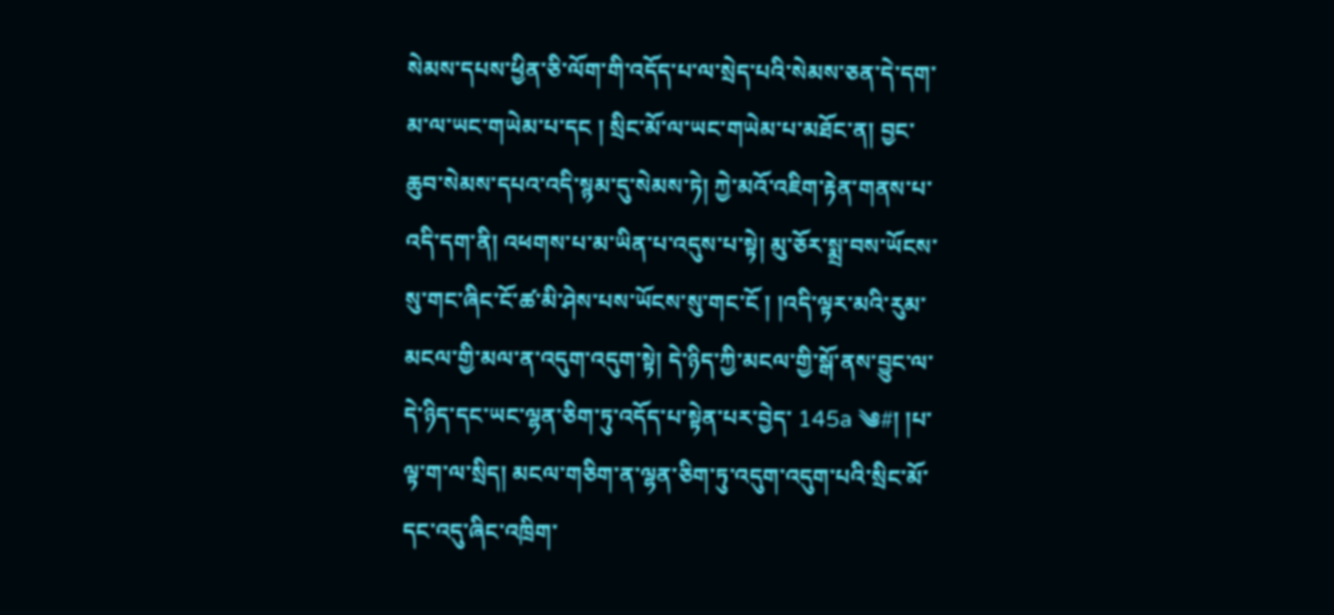སེམས་དཔས་ཕྱིན་ཅི་ལོག་གི་འདོད་པ་ལ་སྲེད་པའི་སེམས་ཅན་དེ་དག་མ་ལ་ཡང་གཡེམ་པ་དང ། སྲིང་མོ་ལ་ཡང་གཡེམ་པ་མཐོང་ན། བྱང་ཆུབ་སེམས་དཔའ་འདི་སྙམ་དུ་སེམས་ཏེ། ཀྱེ་མའོ་འཇིག་རྟེན་གནས་པ་འདི་དག་ནི། འཕགས་པ་མ་ཡིན་པ་འདུས་པ་སྟེ། མུ་ཅོར་སྨྲ་བས་ཡོངས་སུ་གང་ཞིང་ངོ་ཚ་མི་ཤེས་པས་ཡོངས་སུ་གང་ངོ ། །འདི་ལྟར་མའི་རུམ་མངལ་གྱི་མལ་ན་འདུག་འདུག་སྟེ། དེ་ཉིད་ཀྱི་མངལ་གྱི་སྒོ་ནས་བྱུང་ལ་དེ་ཉིད་དང་ཡང་ལྷན་ཅིག་ཏུ་འདོད་པ་སྟེན་པར་བྱེད་ 145a ༄#། །པ་ལྟ་ག་ལ་སྲིད། མངལ་གཅིག་ན་ལྷན་ཅིག་ཏུ་འདུག་འདུག་པའི་སྲིང་མོ་དང་འདུ་ཞིང་འཁྲིག་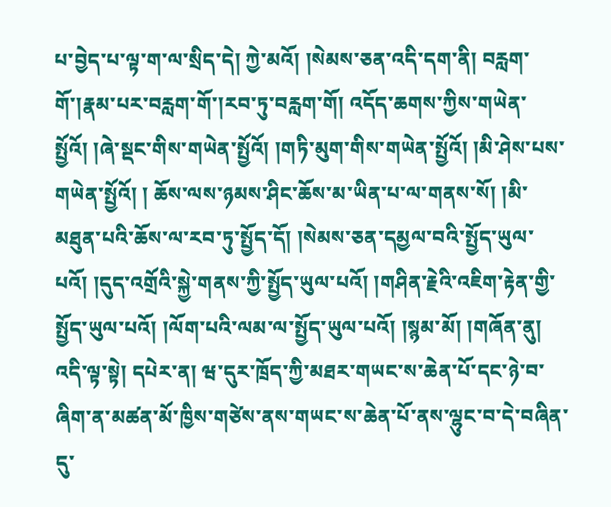པ་བྱེད་པ་ལྟ་ག་ལ་སྲིད་དེ། ཀྱེ་མའོ། །སེམས་ཅན་འདི་དག་ནི། བརླག་གོ་།རྣམ་པར་བརླག་གོ་།རབ་ཏུ་བརླག་གོ། འདོད་ཆགས་ཀྱིས་གཡེན་སྤྱོའོ། །ཞེ་སྡང་གིས་གཡེན་སྤྱོའོ། །གཏི་མུག་གིས་གཡེན་སྤྱོའོ། །མི་ཤེས་པས་གཡེན་སྤྱོའོ། ། ཆོས་ལས་ཉམས་ཤིང་ཆོས་མ་ཡིན་པ་ལ་གནས་སོ། །མི་མཐུན་པའི་ཆོས་ལ་རབ་ཏུ་སྤྱོད་དོ། །སེམས་ཅན་དམྱལ་བའི་སྤྱོད་ཡུལ་པའོ། །དུད་འགྲོའི་སྐྱེ་གནས་ཀྱི་སྤྱོད་ཡུལ་པའོ། །གཤིན་རྗེའི་འཇིག་རྟེན་གྱི་སྤྱོད་ཡུལ་པའོ། །ལོག་པའི་ལམ་ལ་སྤྱོད་ཡུལ་པའོ། །སྙམ་མོ། །གཞོན་ནུ། འདི་ལྟ་སྟེ། དཔེར་ན། ཝ་དུར་ཁྲོད་ཀྱི་མཐར་གཡང་ས་ཆེན་པོ་དང་ཉེ་བ་ཞིག་ན་མཚན་མོ་ཁྱིས་གཙེས་ནས་གཡང་ས་ཆེན་པོ་ནས་ལྷུང་བ་དེ་བཞིན་དུ་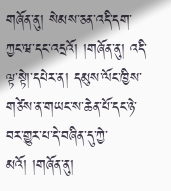གཞོན་ནུ། སེམས་ཅན་འདི་དག་ཀྱང་ཝ་དང་འདྲའོ། །གཞོན་ནུ། འདི་ལྟ་སྟེ།་དཔེར་ན། དམུས་ལོང་ཁྱིས་གཙེས་ན་གཡང་ས་ཆེན་པོ་དང་ཉེ་བར་གྱུར་པ་དེ་བཞིན་དུ་ཀྱེ་མའོ། །གཞོན་ནུ།